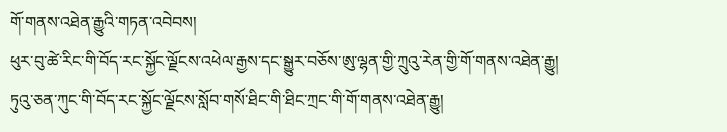གོ་གནས་འཐེན་རྒྱུའི་གཏན་འབེབས།
ཕུར་བུ་ཚེ་རིང་གི་བོད་རང་སྐྱོང་ལྗོངས་འཕེལ་རྒྱས་དང་སྒྱུར་བཅོས་ཨུ་ལྷན་གྱི་ཀྲུའུ་རེན་གྱི་གོ་གནས་འཐེན་རྒྱུ།
ཏུའུ་ཅན་ཀུང་གི་བོད་རང་སྐྱོང་ལྗོངས་སློབ་གསོ་ཐིང་གི་ཐིང་ཀྲང་གི་གོ་གནས་འཐེན་རྒྱུ།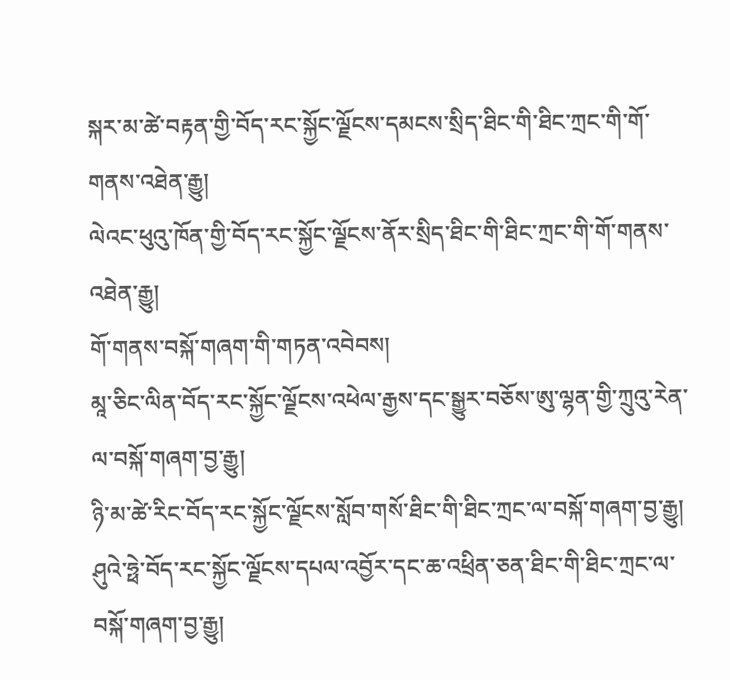སྐར་མ་ཚེ་བརྟན་གྱི་བོད་རང་སྐྱོང་ལྗོངས་དམངས་སྲིད་ཐིང་གི་ཐིང་ཀྲང་གི་གོ་གནས་འཐེན་རྒྱུ།
ལེའང་ཕུའུ་ཁོན་གྱི་བོད་རང་སྐྱོང་ལྗོངས་ནོར་སྲིད་ཐིང་གི་ཐིང་ཀྲང་གི་གོ་གནས་འཐེན་རྒྱུ།
གོ་གནས་བསྐོ་གཞག་གི་གཏན་འབེབས།
མཱ་ཅིང་ལིན་བོད་རང་སྐྱོང་ལྗོངས་འཕེལ་རྒྱས་དང་སྒྱུར་བཅོས་ཨུ་ལྷན་གྱི་ཀྲུའུ་རེན་ལ་བསྐོ་གཞག་བྱ་རྒྱུ།
ཉི་མ་ཚེ་རིང་བོད་རང་སྐྱོང་ལྗོངས་སློབ་གསོ་ཐིང་གི་ཐིང་ཀྲང་ལ་བསྐོ་གཞག་བྱ་རྒྱུ།
ཤུའེ་ཧྥེ་བོད་རང་སྐྱོང་ལྗོངས་དཔལ་འབྱོར་དང་ཆ་འཕྲིན་ཅན་ཐིང་གི་ཐིང་ཀྲང་ལ་བསྐོ་གཞག་བྱ་རྒྱུ།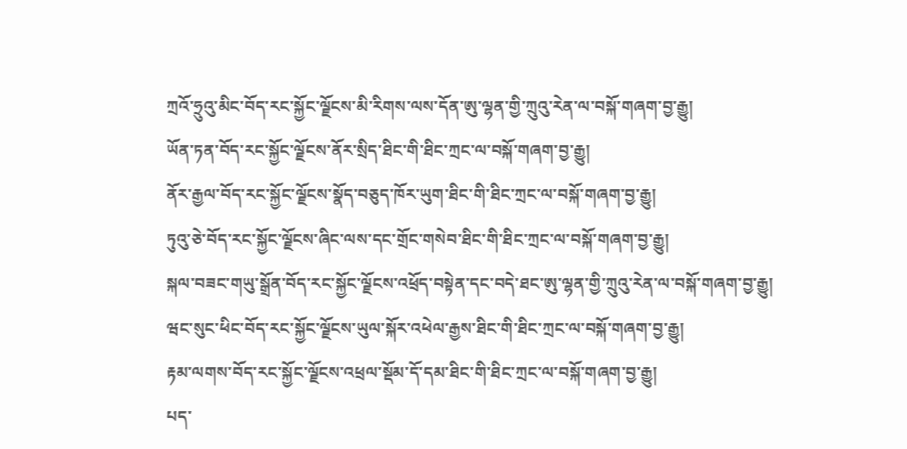ཀྲའོ་ཧྲུའུ་མིང་བོད་རང་སྐྱོང་ལྗོངས་མི་རིགས་ལས་དོན་ཨུ་ལྷན་གྱི་ཀྲུའུ་རེན་ལ་བསྐོ་གཞག་བྱ་རྒྱུ།
ཡོན་ཏན་བོད་རང་སྐྱོང་ལྗོངས་ནོར་སྲིད་ཐིང་གི་ཐིང་ཀྲང་ལ་བསྐོ་གཞག་བྱ་རྒྱུ།
ནོར་རྒྱལ་བོད་རང་སྐྱོང་ལྗོངས་སྣོད་བཅུད་ཁོར་ཡུག་ཐིང་གི་ཐིང་ཀྲང་ལ་བསྐོ་གཞག་བྱ་རྒྱུ།
ཏུའུ་ཅེ་བོད་རང་སྐྱོང་ལྗོངས་ཞིང་ལས་དང་གྲོང་གསེབ་ཐིང་གི་ཐིང་ཀྲང་ལ་བསྐོ་གཞག་བྱ་རྒྱུ།
སྐལ་བཟང་གཡུ་སྒྲོན་བོད་རང་སྐྱོང་ལྗོངས་འཕྲོད་བསྟེན་དང་བདེ་ཐང་ཨུ་ལྷན་གྱི་ཀྲུའུ་རེན་ལ་བསྐོ་གཞག་བྱ་རྒྱུ།
ཝང་སུང་ཕིང་བོད་རང་སྐྱོང་ལྗོངས་ཡུལ་སྐོར་འཕེལ་རྒྱས་ཐིང་གི་ཐིང་ཀྲང་ལ་བསྐོ་གཞག་བྱ་རྒྱུ།
རྟམ་ལགས་བོད་རང་སྐྱོང་ལྗོངས་འཕྲལ་སྡོམ་དོ་དམ་ཐིང་གི་ཐིང་ཀྲང་ལ་བསྐོ་གཞག་བྱ་རྒྱུ།
པད་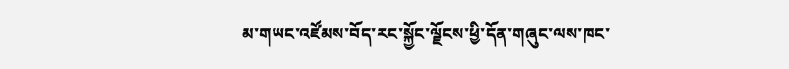མ་གཡང་འཛོམས་བོད་རང་སྐྱོང་ལྗོངས་ཕྱི་དོན་གཞུང་ལས་ཁང་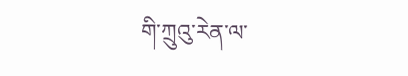གི་ཀྲུའུ་རེན་ལ་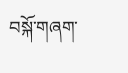བསྐོ་གཞག་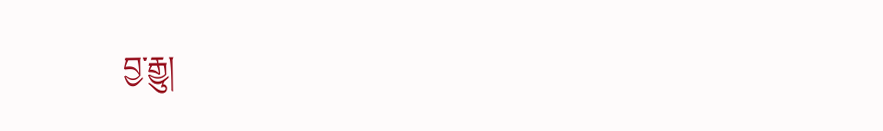བྱ་རྒྱུ།